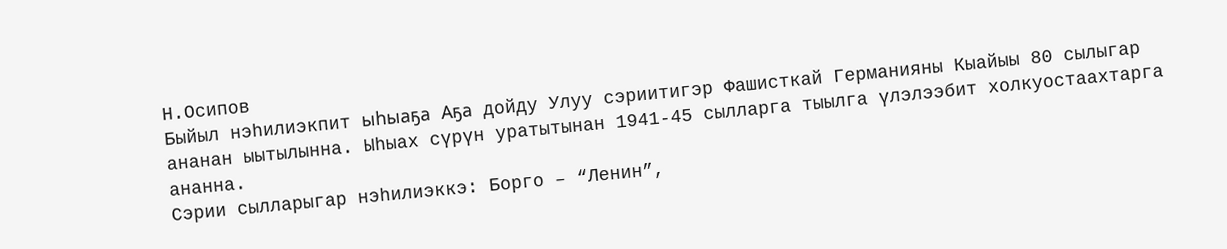Н.Осипов
Быйыл нэһилиэкпит ыһыаҕа Аҕа дойду Улуу сэриитигэр Фашисткай Германияны Кыайыы 80 сылыгар ананан ыытылынна. Ыһыах сүрүн уратытынан 1941-45 сылларга тыылга үлэлээбит холкуостаахтарга ананна.
Сэрии сылларыгар нэһилиэккэ: Борго – “Ленин”,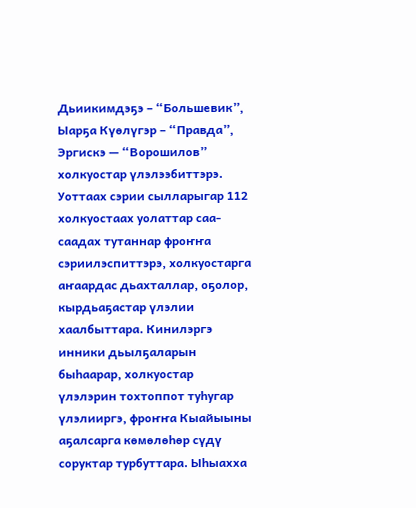Дьиикимдэҕэ – “Большевик”, Ыарҕа Күөлүгэр – “Правда”, Эргискэ — “Ворошилов” холкуостар үлэлээбиттэрэ. Уоттаах сэрии сылларыгар 112 холкуостаах уолаттар саа-саадах тутаннар фроҥҥа сэриилэспиттэрэ, холкуостарга аҥаардас дьахталлар, оҕолор, кырдьаҕастар үлэлии хаалбыттара. Кинилэргэ инники дьылҕаларын быһаарар, холкуостар үлэлэрин тохтоппот туһугар үлэлииргэ, фроҥҥа Кыайыыны аҕалсарга көмөлөһөр сүдү соруктар турбуттара. Ыһыахха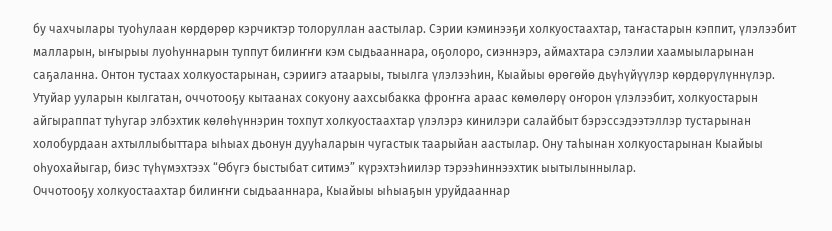бу чахчылары туоһулаан көрдөрөр кэрчиктэр толоруллан аастылар. Сэрии кэминээҕи холкуостаахтар, таҥастарын кэппит, үлэлээбит малларын, ыҥырыы луоһуннарын туппут билиҥҥи кэм сыдьааннара, оҕолоро, сиэннэрэ, аймахтара сэлэлии хаамыыларынан саҕаланна. Онтон тустаах холкуостарынан, сэриигэ атаарыы, тыылга үлэлээһин, Кыайыы өрөгөйө дьүһүйүүлэр көрдөрүлүннүлэр.
Утуйар ууларын кылгатан, оччотооҕу кытаанах сокуону аахсыбакка фроҥҥа араас көмөлөрү оҥорон үлэлээбит, холкуостарын айгыраппат туһугар элбэхтик көлөһүннэрин тохпут холкуостаахтар үлэлэрэ кинилэри салайбыт бэрэссэдээтэллэр тустарынан холобурдаан ахтыллыбыттара ыһыах дьонун дууһаларын чугастык таарыйан аастылар. Ону таһынан холкуостарынан Кыайыы оһуохайыгар, биэс түһүмэхтээх “Өбүгэ быстыбат ситимэ” күрэхтэһиилэр тэрээһиннээхтик ыытылыннылар.
Оччотооҕу холкуостаахтар билиҥҥи сыдьааннара, Кыайыы ыһыаҕын уруйдааннар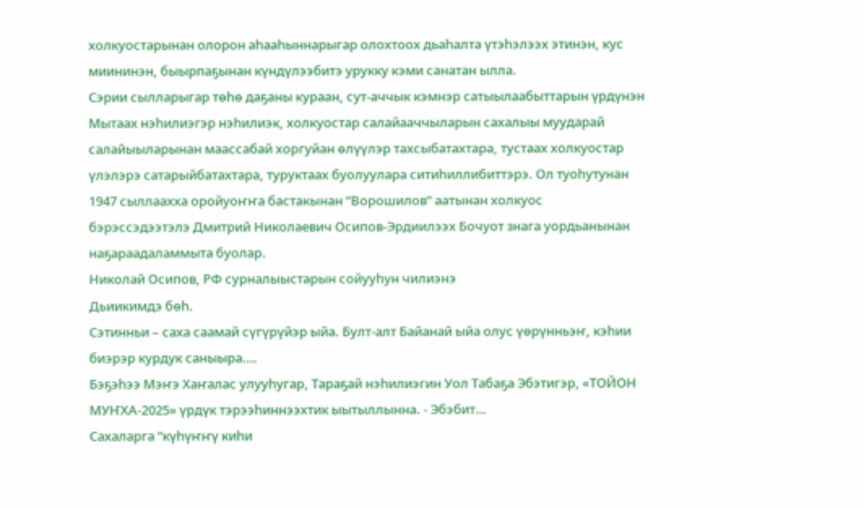холкуостарынан олорон аһааһыннарыгар олохтоох дьаһалта үтэһэлээх этинэн, кус миининэн, быырпаҕынан күндүлээбитэ урукку кэми санатан ылла.
Сэрии сылларыгар төһө даҕаны кураан, сут-аччык кэмнэр сатыылаабыттарын үрдүнэн Мытаах нэһилиэгэр нэһилиэк, холкуостар салайааччыларын сахалыы муударай салайыыларынан маассабай хоргуйан өлүүлэр тахсыбатахтара, тустаах холкуостар үлэлэрэ сатарыйбатахтара, туруктаах буолуулара ситиһиллибиттэрэ. Ол туоһутунан 1947 сыллаахха оройуоҥҥа бастакынан “Ворошилов” аатынан холкуос бэрэссэдээтэлэ Дмитрий Николаевич Осипов-Эрдиилээх Бочуот знага уордьанынан наҕараадаламмыта буолар.
Николай Осипов, РФ сурналыыстарын сойууһун чилиэнэ
Дьиикимдэ бөһ.
Сэтинньи – саха саамай сүгүрүйэр ыйа. Булт-алт Байанай ыйа олус үөрүнньэҥ, кэһии биэрэр курдук саныыра.…
Бэҕэһээ Мэҥэ Хаҥалас улууһугар, Тараҕай нэһилиэгин Уол Табаҕа Эбэтигэр, «ТОЙОН МУҤХА-2025» үрдүк тэрээһиннээхтик ыытыллынна. - Эбэбит…
Сахаларга “күһүҥҥү киһи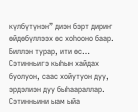күлбүтүнэн” диэн бэрт дириҥ өйдөбүллээх өс хоһооно баар. Биллэн турар, ити өс…
Сэтинньигэ кыһын хайдах буолуон, саас хойутуон дуу, эрдэлиэн дуу быһаараллар. Сэтинньини ыам ыйа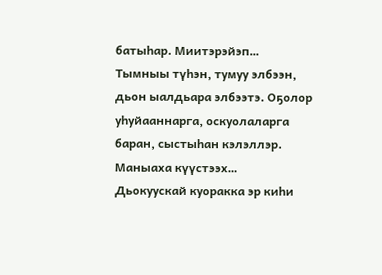батыһар. Миитэрэйэп…
Тымныы түһэн, тумуу элбээн, дьон ыалдьара элбээтэ. Оҕолор уһуйааннарга, оскуолаларга баран, сыстыһан кэлэллэр. Маныаха күүстээх…
Дьокуускай куоракка эр киһи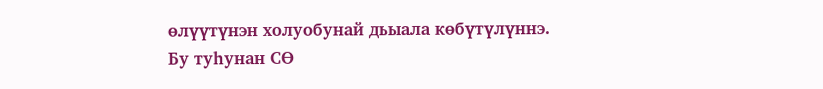өлүүтүнэн холуобунай дьыала көбүтүлүннэ. Бу туһунан СӨ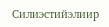Силиэстийэлиир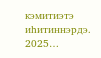кэмитиэтэ иһитиннэрдэ. 2025…